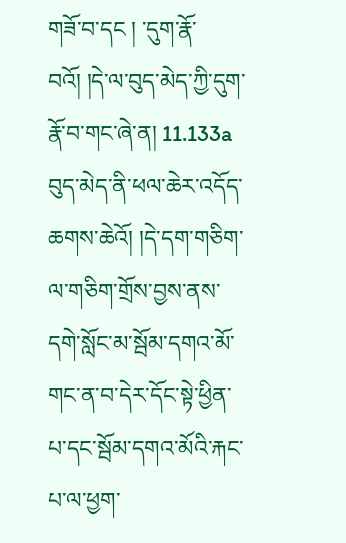གཟོ་བ་དང ། ་དུག་རྣོ་བའོ། །དེ་ལ་བུད་མེད་ཀྱི་དུག་རྣོ་བ་གང་ཞེ་ན། 11.133a བུད་མེད་ནི་ཕལ་ཆེར་འདོད་ཆགས་ཆེའོ། །དེ་དག་གཅིག་ལ་གཅིག་གྲོས་བྱས་ནས་དགེ་སློང་མ་སྦོམ་དགའ་མོ་གང་ན་བ་དེར་དོང་སྟེ་ཕྱིན་པ་དང་སྦོམ་དགའ་མོའི་རྐང་པ་ལ་ཕྱག་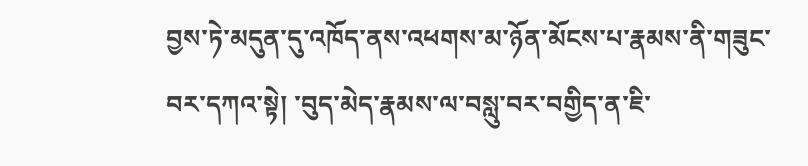བྱས་ཏེ་མདུན་དུ་འཁོད་ནས་འཕགས་མ་ཉོན་མོངས་པ་རྣམས་ནི་གཟུང་བར་དཀའ་སྟེ། ་བུད་མེད་རྣམས་ལ་བསླུ་བར་བགྱིད་ན་ཇི་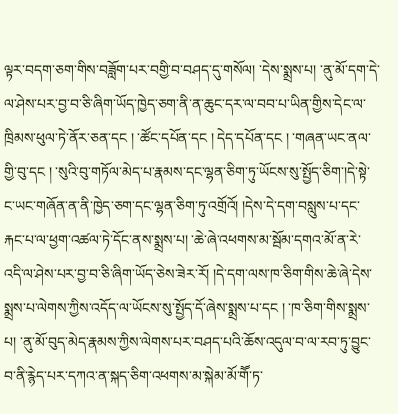ལྟར་བདག་ཅག་གིས་བཟློག་པར་བགྱི་བ་བཤད་དུ་གསོལ། ་དེས་སྨྲས་པ། ་ནུ་མོ་དག་དེ་ལ་ཤེས་པར་བྱ་བ་ཅི་ཞིག་ཡོད་ཁྱེད་ཅག་ནི་ན་ཆུང་དར་ལ་བབ་པ་ཡིན་གྱིས་དེང་ལ་ཁྲིམས་ཕུལ་ཏེ་ནོར་ཅན་དང ། ་ཚོང་དཔོན་དང ། དེད་དཔོན་དང ། ་གཞན་ཡང་ནལ་གྱི་བུ་དང ། ་སུའི་བུ་གཏོལ་མེད་པ་རྣམས་དང་ལྷན་ཅིག་ཏུ་ཡོངས་སུ་སྤྱོད་ཅིག་།དེ་སྟེ་ང་ཡང་གཞོན་ན་ནི་ཁྱེད་ཅག་དང་ལྷན་ཅིག་ཏུ་འགྲོའོ། །དེས་དེ་དག་བསླུས་པ་དང་རྐང་པ་ལ་ཕྱག་འཚལ་ཏེ་དོང་ནས་སྨྲས་པ། ་ཆེ་ཞེ་འཕགས་མ་སྦོམ་དགའ་མོ་ན་རེ་འདི་ལ་ཤེས་པར་བྱ་བ་ཅི་ཞིག་ཡོད་ཅེས་ཟེར་རོ། །དེ་དག་ལས་ཁ་ཅིག་གིས་ཆེ་ཞེ་དེས་སྨྲས་པ་ལེགས་ཀྱིས་འདོད་ལ་ཡོངས་སུ་སྤྱོད་དོ་ཞེས་སྨྲས་པ་དང ། ་ཁ་ཅིག་གིས་སྨྲས་པ། ་ནུ་མོ་བུད་མེད་རྣམས་ཀྱིས་ལེགས་པར་བཤད་པའི་ཆོས་འདུལ་བ་ལ་རབ་ཏུ་བྱུང་བ་ནི་རྙེད་པར་དཀའ་ན་སྐད་ཅིག་འཕགས་མ་སྐེམ་མོ་གཽ་ཏ་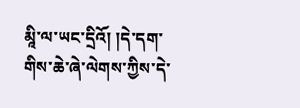མཱི་ལ་ཡང་དྲིའོ། །དེ་དག་གིས་ཆེ་ཞེ་ལེགས་ཀྱིས་དེ་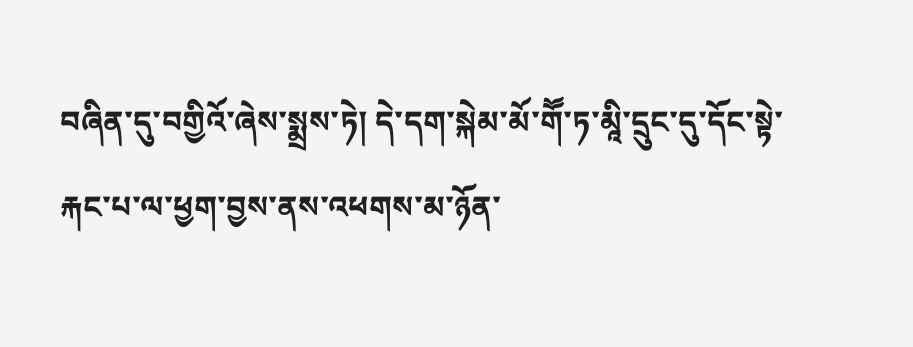བཞིན་དུ་བགྱིའོ་ཞེས་སྨྲས་ཏེ། དེ་དག་སྐེམ་མོ་གཽ་ཏ་མཱི་དྲུང་དུ་དོང་སྟེ་རྐང་པ་ལ་ཕྱག་བྱས་ནས་འཕགས་མ་ཉོན་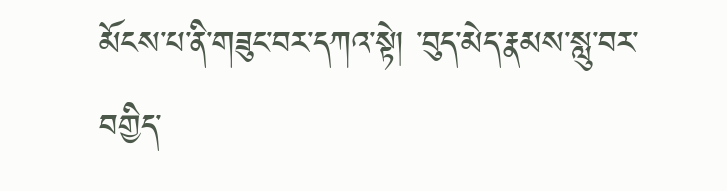མོངས་པ་ནི་གཟུང་བར་དཀའ་སྟེ། ་བུད་མེད་རྣམས་སླུ་བར་བགྱིད་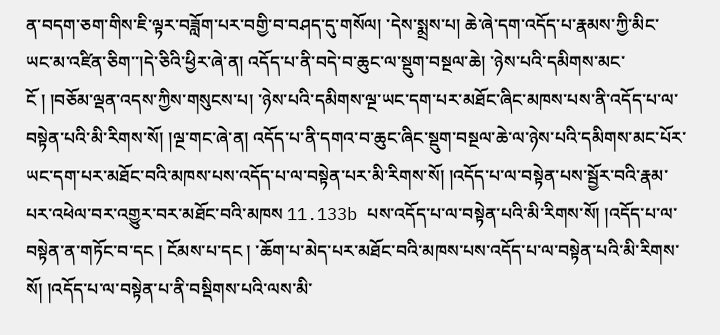ན་བདག་ཅག་གིས་ཇི་ལྟར་བཟློག་པར་བགྱི་བ་བཤད་དུ་གསོལ། ་དེས་སྨྲས་པ། ཆེ་ཞེ་དག་འདོད་པ་རྣམས་ཀྱི་མིང་ཡང་མ་འཛིན་ཅིག་་།དེ་ཅིའི་ཕྱིར་ཞེ་ན། འདོད་པ་ནི་བདེ་བ་ཆུང་ལ་སྡུག་བསྔལ་ཆེ། ་ཉེས་པའི་དམིགས་མང་ངོ ། །བཅོམ་ལྡན་འདས་ཀྱིས་གསུངས་པ། ་ཉེས་པའི་དམིགས་ལྔ་ཡང་དག་པར་མཐོང་ཞིང་མཁས་པས་ནི་འདོད་པ་ལ་བསྟེན་པའི་མི་རིགས་སོ། །ལྔ་གང་ཞེ་ན། འདོད་པ་ནི་དགའ་བ་ཆུང་ཞིང་སྡུག་བསྔལ་ཆེ་ལ་ཉེས་པའི་དམིགས་མང་པོར་ཡང་དག་པར་མཐོང་བའི་མཁས་པས་འདོད་པ་ལ་བསྟེན་པར་མི་རིགས་སོ། །འདོད་པ་ལ་བསྟེན་པས་སྦྱོར་བའི་རྣམ་པར་འཕེལ་བར་འགྱུར་བར་མཐོང་བའི་མཁས 11.133b པས་འདོད་པ་ལ་བསྟེན་པའི་མི་རིགས་སོ། །འདོད་པ་ལ་བསྟེན་ན་གཏོང་བ་དང ། ངོམས་པ་དང ། ་ཆོག་པ་མེད་པར་མཐོང་བའི་མཁས་པས་འདོད་པ་ལ་བསྟེན་པའི་མི་རིགས་སོ། །འདོད་པ་ལ་བསྟེན་པ་ནི་བསྡིགས་པའི་ལས་མི་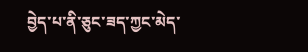བྱེད་པ་ནི་ཅུང་ཟད་ཀྱང་མེད་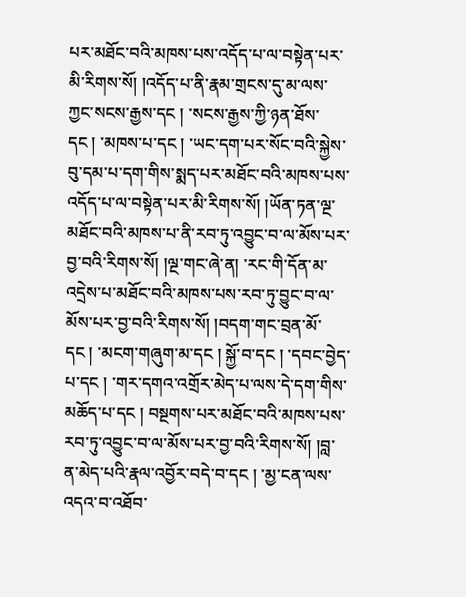པར་མཐོང་བའི་མཁས་པས་འདོད་པ་ལ་བསྟེན་པར་མི་རིགས་སོ། །འདོད་པ་ནི་རྣམ་གྲངས་དུ་མ་ལས་ཀྱང་སངས་རྒྱས་དང ། ་སངས་རྒྱས་ཀྱི་ཉན་ཐོས་དང ། ་མཁས་པ་དང ། ་ཡང་དག་པར་སོང་བའི་སྐྱེས་བུ་དམ་པ་དག་གིས་སྨད་པར་མཐོང་བའི་མཁས་པས་འདོད་པ་ལ་བསྟེན་པར་མི་རིགས་སོ། །ཡོན་ཏན་ལྔ་མཐོང་བའི་མཁས་པ་ནི་རབ་ཏུ་འབྱུང་བ་ལ་མོས་པར་བྱ་བའི་རིགས་སོ། །ལྔ་གང་ཞེ་ན། ་རང་གི་དོན་མ་འདྲེས་པ་མཐོང་བའི་མཁས་པས་རབ་ཏུ་བྱུང་བ་ལ་མོས་པར་བྱ་བའི་རིགས་སོ། །བདག་གང་བྲན་མོ་དང ། ་མངག་གཞུག་མ་དང ། སྐྱོ་བ་དང ། ་དབང་བྱེད་པ་དང ། ་གར་དགའ་འགྲོར་མེད་པ་ལས་དེ་དག་གིས་མཆོད་པ་དང ། བསྔགས་པར་མཐོང་བའི་མཁས་པས་རབ་ཏུ་འབྱུང་བ་ལ་མོས་པར་བྱ་བའི་རིགས་སོ། །བླ་ན་མེད་པའི་རྣལ་འབྱོར་བདེ་བ་དང ། ་མྱ་ངན་ལས་འདའ་བ་འཐོབ་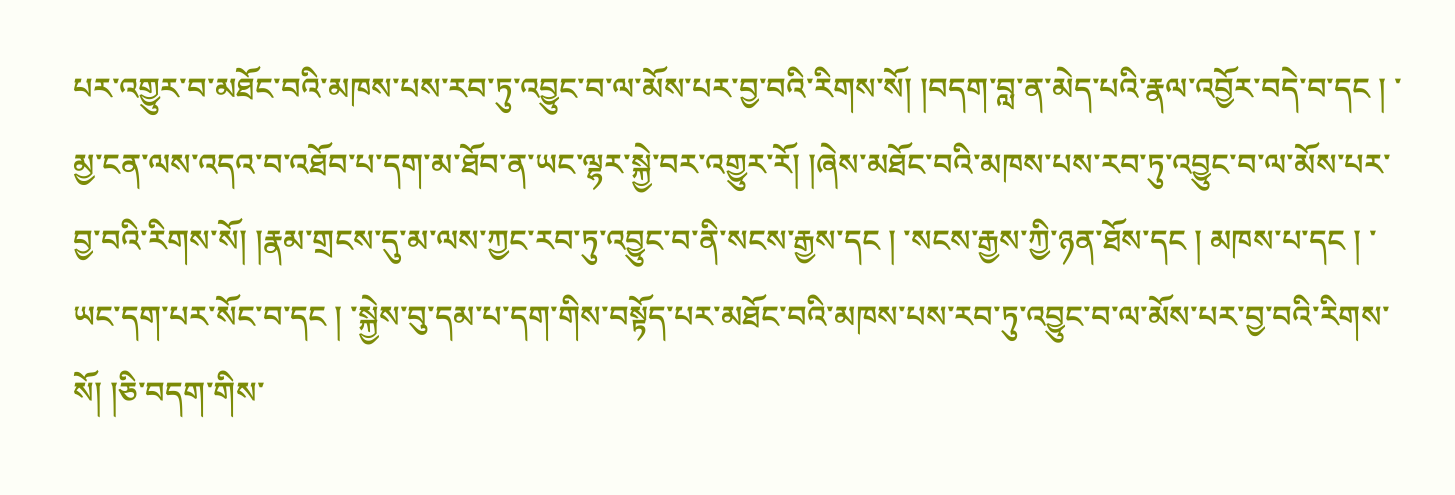པར་འགྱུར་བ་མཐོང་བའི་མཁས་པས་རབ་ཏུ་འབྱུང་བ་ལ་མོས་པར་བྱ་བའི་རིགས་སོ། །བདག་བླ་ན་མེད་པའི་རྣལ་འབྱོར་བདེ་བ་དང ། ་མྱ་ངན་ལས་འདའ་བ་འཐོབ་པ་དག་མ་ཐོབ་ན་ཡང་ལྷར་སྐྱེ་བར་འགྱུར་རོ། །ཞེས་མཐོང་བའི་མཁས་པས་རབ་ཏུ་འབྱུང་བ་ལ་མོས་པར་བྱ་བའི་རིགས་སོ། །རྣམ་གྲངས་དུ་མ་ལས་ཀྱང་རབ་ཏུ་འབྱུང་བ་ནི་སངས་རྒྱས་དང ། ་སངས་རྒྱས་ཀྱི་ཉན་ཐོས་དང ། མཁས་པ་དང ། ་ཡང་དག་པར་སོང་བ་དང ། ་སྐྱེས་བུ་དམ་པ་དག་གིས་བསྟོད་པར་མཐོང་བའི་མཁས་པས་རབ་ཏུ་འབྱུང་བ་ལ་མོས་པར་བྱ་བའི་རིགས་སོ། །ཅི་བདག་གིས་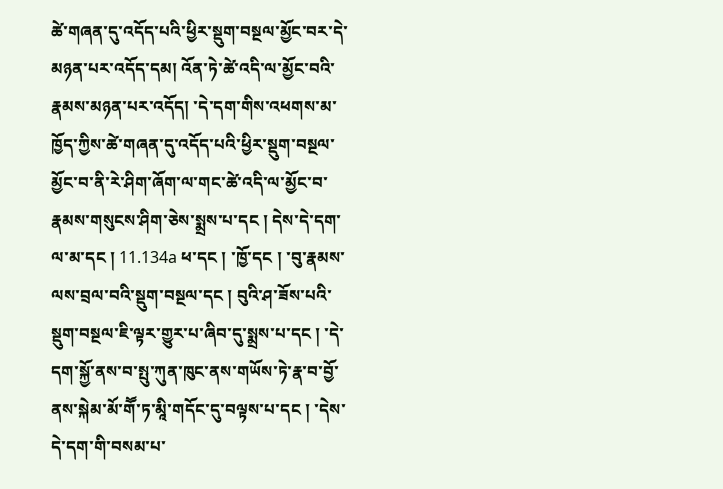ཚེ་གཞན་དུ་འདོད་པའི་ཕྱིར་སྡུག་བསྔལ་མྱོང་བར་དེ་མཉན་པར་འདོད་དམ། འོན་ཏེ་ཚེ་འདི་ལ་མྱོང་བའི་རྣམས་མཉན་པར་འདོད། ་དེ་དག་གིས་འཕགས་མ་ཁྱོད་ཀྱིས་ཚེ་གཞན་དུ་འདོད་པའི་ཕྱིར་སྡུག་བསྔལ་མྱོང་བ་ནི་རེ་ཤིག་ཞོག་ལ་གང་ཚེ་འདི་ལ་མྱོང་བ་རྣམས་གསུངས་ཤིག་ཅེས་སྨྲས་པ་དང ། དེས་དེ་དག་ལ་མ་དང ། 11.134a ཕ་དང ། ་ཁྱོ་དང ། ་བུ་རྣམས་ལས་བྲལ་བའི་སྡུག་བསྔལ་དང ། བུའི་ཤ་ཟོས་པའི་སྡུག་བསྔལ་ཇི་ལྟར་གྱུར་པ་ཞིབ་དུ་སྨྲས་པ་དང ། ་དེ་དག་སྐྱོ་ནས་བ་སྤུ་ཀུན་ཁུང་ནས་གཡོས་ཏེ་རྣ་བ་བྱོ་ནས་སྐེམ་མོ་གཽ་ཏ་མཱི་གདོང་དུ་བལྟས་པ་དང ། ་དེས་དེ་དག་གི་བསམ་པ་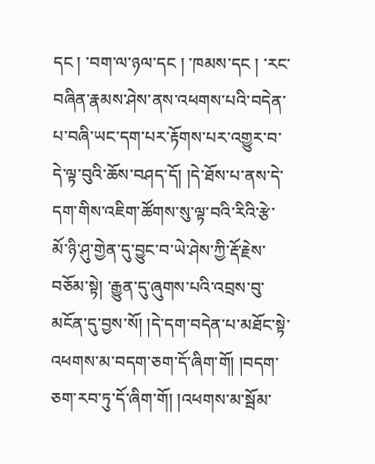དང ། ་བག་ལ་ཉལ་དང ། ་ཁམས་དང ། ་རང་བཞིན་རྣམས་ཤེས་ནས་འཕགས་པའི་བདེན་པ་བཞི་ཡང་དག་པར་རྟོགས་པར་འགྱུར་བ་དེ་ལྟ་བུའི་ཆོས་བཤད་དོ། །དེ་ཐོས་པ་ནས་དེ་དག་གིས་འཇིག་ཚོགས་སུ་ལྟ་བའི་རིའི་རྩེ་མོ་ཉི་ཤུ་གྱེན་དུ་བྱུང་བ་ཡེ་ཤེས་ཀྱི་རྡོ་རྗེས་བཅོམ་སྟེ། ་རྒྱུན་དུ་ཞུགས་པའི་འབྲས་བུ་མངོན་དུ་བྱས་སོ། །དེ་དག་བདེན་པ་མཐོང་སྟེ་འཕགས་མ་བདག་ཅག་དོ་ཞིག་གོ། །བདག་ཅག་རབ་ཏུ་དོ་ཞིག་གོ། །འཕགས་མ་སྦོམ་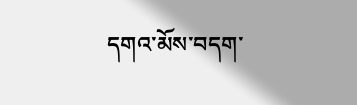དགའ་མོས་བདག་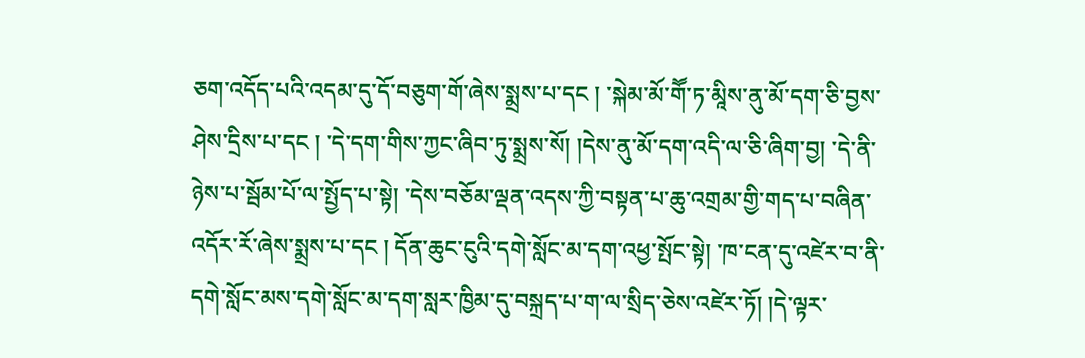ཅག་འདོད་པའི་འདམ་དུ་དོ་བཅུག་གོ་ཞེས་སྨྲས་པ་དང ། ་སྐེམ་མོ་གཽ་ཏ་མཱིས་ནུ་མོ་དག་ཅི་བྱས་ཤེས་དྲིས་པ་དང ། ་དེ་དག་གིས་ཀྱང་ཞིབ་ཏུ་སྨྲས་སོ། །དེས་ནུ་མོ་དག་འདི་ལ་ཅི་ཞིག་བྱ། ་དེ་ནི་ཉེས་པ་སྦོམ་པོ་ལ་སྤྱོད་པ་སྟེ། ་དེས་བཅོམ་ལྡན་འདས་ཀྱི་བསྟན་པ་ཆུ་འགྲམ་གྱི་གད་པ་བཞིན་འདོར་རོ་ཞེས་སྨྲས་པ་དང ། དོན་ཆུང་ངུའི་དགེ་སློང་མ་དག་འཕྱ་སྤོང་སྟེ། ་ཁ་ངན་དུ་འཛེར་བ་ནི་དགེ་སློང་མས་དགེ་སློང་མ་དག་སླར་ཁྱིམ་དུ་བསྐྲད་པ་ག་ལ་སྲིད་ཅེས་འཛེར་ཏོ། །དེ་ལྟར་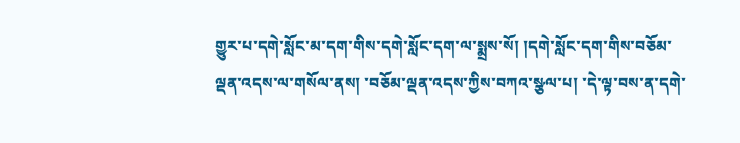གྱུར་པ་དགེ་སློང་མ་དག་གིས་དགེ་སློང་དག་ལ་སྨྲས་སོ། །དགེ་སློང་དག་གིས་བཅོམ་ལྡན་འདས་ལ་གསོལ་ནས། ་བཅོམ་ལྡན་འདས་ཀྱིས་བཀའ་སྩལ་པ། ་དེ་ལྟ་བས་ན་དགེ་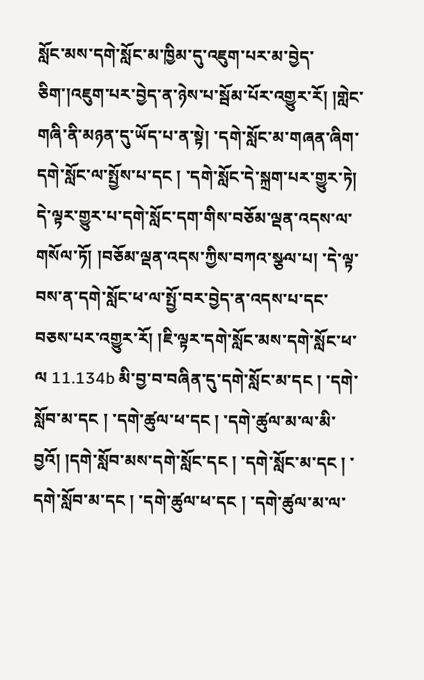སློང་མས་དགེ་སློང་མ་ཁྱིམ་དུ་འཇུག་པར་མ་བྱེད་ཅིག་།འཇུག་པར་བྱེད་ན་ཉེས་པ་སྦོམ་པོར་འགྱུར་རོ། །གླེང་གཞི་ནི་མཉན་དུ་ཡོད་པ་ན་སྟེ། ་དགེ་སློང་མ་གཞན་ཞིག་དགེ་སློང་ལ་སྤྱོས་པ་དང ། ་དགེ་སློང་དེ་སྐྲག་པར་གྱུར་ཏེ། དེ་ལྟར་གྱུར་པ་དགེ་སློང་དག་གིས་བཅོམ་ལྡན་འདས་ལ་གསོལ་ཏོ། །བཅོམ་ལྡན་འདས་ཀྱིས་བཀའ་སྩལ་པ། ་དེ་ལྟ་བས་ན་དགེ་སློང་ཕ་ལ་སྤྱོ་བར་བྱེད་ན་འདས་པ་དང་བཅས་པར་འགྱུར་རོ། །ཇི་ལྟར་དགེ་སློང་མས་དགེ་སློང་ཕ་ལ 11.134b མི་བྱ་བ་བཞིན་དུ་དགེ་སློང་མ་དང ། ་དགེ་སློབ་མ་དང ། ་དགེ་ཚུལ་ཕ་དང ། ་དགེ་ཚུལ་མ་ལ་མི་བྱའོ། །དགེ་སློབ་མས་དགེ་སློང་དང ། ་དགེ་སློང་མ་དང ། ་དགེ་སློབ་མ་དང ། ་དགེ་ཚུལ་ཕ་དང ། ་དགེ་ཚུལ་མ་ལ་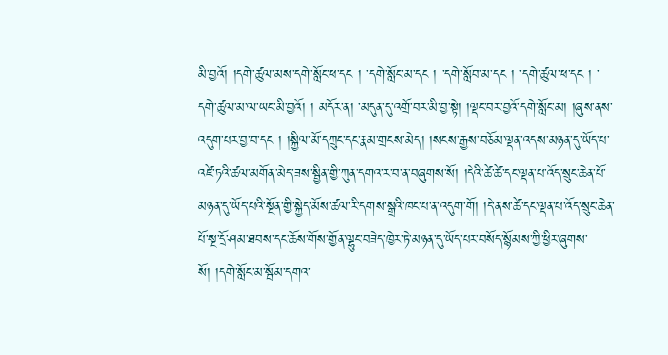མི་བྱའོ། །དགེ་ཚུལ་མས་དགེ་སློང་ཕ་དང ། ་དགེ་སློང་མ་དང ། ་དགེ་སློབ་མ་དང ། ་དགེ་ཚུལ་ཕ་དང ། ་དགེ་ཚུལ་མ་ལ་ཡང་མི་བྱའོ། ། མདོར་ན། ་མདུན་དུ་འགྲོ་བར་མི་བྱ་སྟེ། །ལྡང་བར་བྱའོ་དགེ་སློང་མ། །ཞུས་ནས་འདུག་པར་བྱ་བ་དང ། །སྐྱིལ་མོ་དཀྲུང་དང་རྣམ་གྲངས་མེད། །སངས་རྒྱས་བཅོམ་ལྡན་འདས་མཉན་དུ་ཡོད་པ་འཛེ་ཏའི་ཚལ་མགོན་མེད་ཟས་སྦྱིན་གྱི་ཀུན་དགའ་ར་བ་ན་བཞུགས་སོ། །དེའི་ཚེ་ཚེ་དང་ལྡན་པ་འོད་སྲུང་ཆེན་པོ་མཉན་དུ་ཡོད་པའི་སྔོན་གྱི་སྐྱེད་མོས་ཚལ་རི་དགས་སྒྲའི་ཁང་པ་ན་འདུག་གོ། །དེ་ནས་ཚེ་དང་ལྡན་པ་འོད་སྲུང་ཆེན་པོ་སྔ་དྲོ་ཤམ་ཐབས་དང་ཆོས་གོས་གྱོན་ལྷུང་བཟེད་ཁྱེར་ཏེ་མཉན་དུ་ཡོད་པར་བསོད་སྙོམས་ཀྱི་ཕྱིར་ཞུགས་སོ། །དགེ་སློང་མ་སྦོམ་དགའ་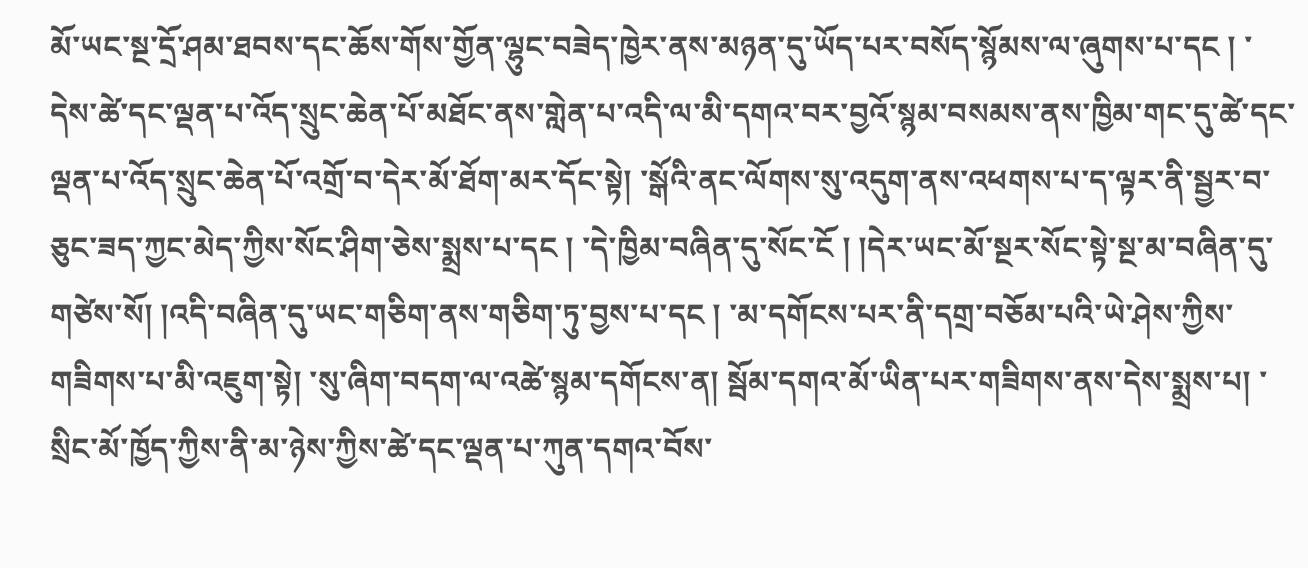མོ་ཡང་སྔ་དྲོ་ཤམ་ཐབས་དང་ཆོས་གོས་གྱོན་ལྷུང་བཟེད་ཁྱེར་ནས་མཉན་དུ་ཡོད་པར་བསོད་སྙོམས་ལ་ཞུགས་པ་དང ། ་དེས་ཚེ་དང་ལྡན་པ་འོད་སྲུང་ཆེན་པོ་མཐོང་ནས་གླེན་པ་འདི་ལ་མི་དགའ་བར་བྱའོ་སྙམ་བསམས་ནས་ཁྱིམ་གང་དུ་ཚེ་དང་ལྡན་པ་འོད་སྲུང་ཆེན་པོ་འགྲོ་བ་དེར་མོ་ཐོག་མར་དོང་སྟེ། ་སྒོའི་ནང་ལོགས་སུ་འདུག་ནས་འཕགས་པ་ད་ལྟར་ནི་སྦྱར་བ་ཅུང་ཟད་ཀྱང་མེད་ཀྱིས་སོང་ཤིག་ཅེས་སྨྲས་པ་དང ། ་དེ་ཁྱིམ་བཞིན་དུ་སོང་ངོ ། །དེར་ཡང་མོ་སྔར་སོང་སྟེ་སྔ་མ་བཞིན་དུ་གཙེས་སོ། །འདི་བཞིན་དུ་ཡང་གཅིག་ནས་གཅིག་ཏུ་བྱས་པ་དང ། ་མ་དགོངས་པར་ནི་དགྲ་བཅོམ་པའི་ཡེ་ཤེས་ཀྱིས་གཟིགས་པ་མི་འཇུག་སྟེ། ་སུ་ཞིག་བདག་ལ་འཚེ་སྙམ་དགོངས་ན། སྦོམ་དགའ་མོ་ཡིན་པར་གཟིགས་ནས་དེས་སྨྲས་པ། ་སྲིང་མོ་ཁྱོད་ཀྱིས་ནི་མ་ཉེས་ཀྱིས་ཚེ་དང་ལྡན་པ་ཀུན་དགའ་བོས་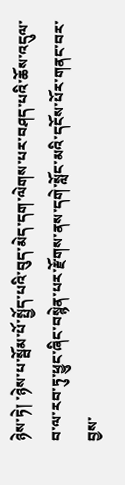ཉེས་ཏེ། ་ཉེས་པ་སྦོམ་པོ་སྤྱོད་པའི་བུད་མེད་དག་ལེགས་པར་བཤད་པའི་ཆོས་འདུལ་བ་ལ་རབ་ཏུ་ཕྱུང་ཞིང་བསྙེན་པར་རྫོགས་ནས་དགེ་སློང་མའི་དངོས་པོར་གནང་བར་བྱས་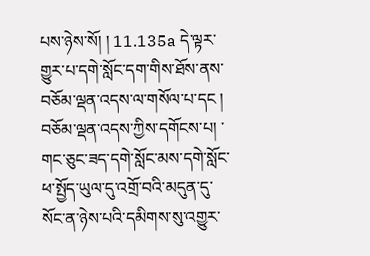པས་ཉེས་སོ། ། 11.135a དེ་ལྟར་གྱུར་པ་དགེ་སློང་དག་གིས་ཐོས་ནས་བཅོམ་ལྡན་འདས་ལ་གསོལ་པ་དང ། བཅོམ་ལྡན་འདས་ཀྱིས་དགོངས་པ། ་གང་ཅུང་ཟད་དགེ་སློང་མས་དགེ་སློང་ཕ་སྤྱོད་ཡུལ་དུ་འགྲོ་བའི་མདུན་དུ་སོང་ན་ཉེས་པའི་དམིགས་སུ་འགྱུར་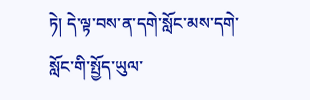ཏེ། དེ་ལྟ་བས་ན་དགེ་སློང་མས་དགེ་སློང་གི་སྤྱོད་ཡུལ་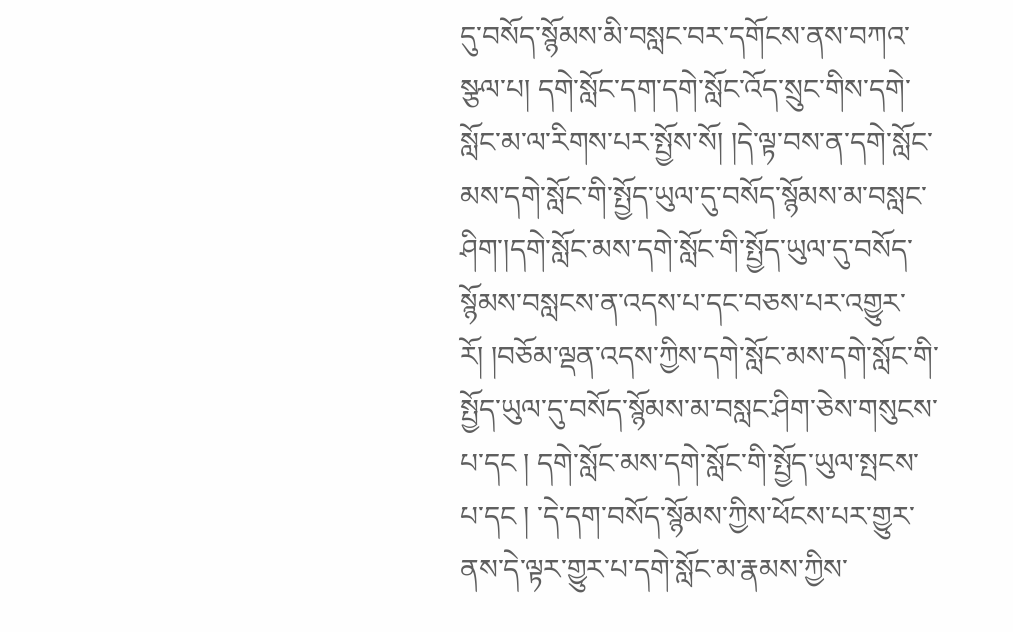དུ་བསོད་སྙོམས་མི་བསླང་བར་དགོངས་ནས་བཀའ་སྩལ་པ། དགེ་སློང་དག་དགེ་སློང་འོད་སྲུང་གིས་དགེ་སློང་མ་ལ་རིགས་པར་སྤྱོས་སོ། །དེ་ལྟ་བས་ན་དགེ་སློང་མས་དགེ་སློང་གི་སྤྱོད་ཡུལ་དུ་བསོད་སྙོམས་མ་བསླང་ཤིག་།དགེ་སློང་མས་དགེ་སློང་གི་སྤྱོད་ཡུལ་དུ་བསོད་སྙོམས་བསླངས་ན་འདས་པ་དང་བཅས་པར་འགྱུར་རོ། །བཅོམ་ལྡན་འདས་ཀྱིས་དགེ་སློང་མས་དགེ་སློང་གི་སྤྱོད་ཡུལ་དུ་བསོད་སྙོམས་མ་བསླང་ཤིག་ཅེས་གསུངས་པ་དང ། དགེ་སློང་མས་དགེ་སློང་གི་སྤྱོད་ཡུལ་སྤངས་པ་དང ། ་དེ་དག་བསོད་སྙོམས་ཀྱིས་ཕོངས་པར་གྱུར་ནས་དེ་ལྟར་གྱུར་པ་དགེ་སློང་མ་རྣམས་ཀྱིས་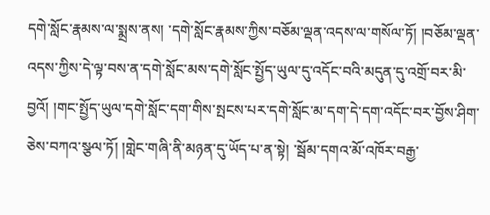དགེ་སློང་རྣམས་ལ་སྨྲས་ནས། ་དགེ་སློང་རྣམས་ཀྱིས་བཅོམ་ལྡན་འདས་ལ་གསོལ་ཏོ། །བཅོམ་ལྡན་འདས་ཀྱིས་དེ་ལྟ་བས་ན་དགེ་སློང་མས་དགེ་སློང་སྤྱོད་ཡུལ་དུ་འདོང་བའི་མདུན་དུ་འགྲོ་བར་མི་བྱའོ། །གང་སྤྱོད་ཡུལ་དགེ་སློང་དག་གིས་སྤངས་པར་དགེ་སློང་མ་དག་དེ་དག་འདོང་བར་བྱོས་ཤིག་ཅེས་བཀའ་སྩལ་ཏོ། །གླེང་གཞི་ནི་མཉན་དུ་ཡོད་པ་ན་སྟེ། ་སྦོམ་དགའ་མོ་འཁོར་བརྒྱ་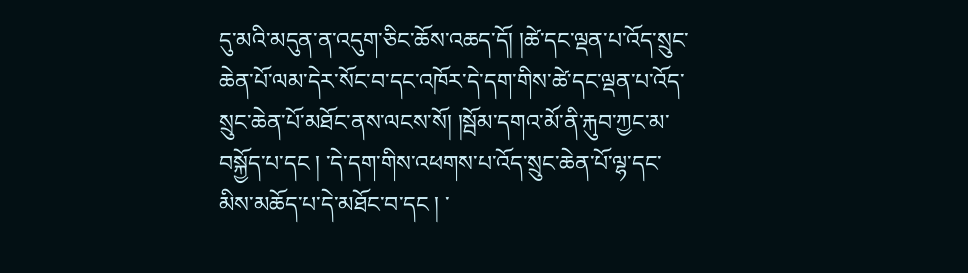དུ་མའི་མདུན་ན་འདུག་ཅིང་ཆོས་འཆད་དོ། །ཚེ་དང་ལྡན་པ་འོད་སྲུང་ཆེན་པོ་ལམ་དེར་སོང་བ་དང་འཁོར་དེ་དག་གིས་ཚེ་དང་ལྡན་པ་འོད་སྲུང་ཆེན་པོ་མཐོང་ནས་ལངས་སོ། །སྦོམ་དགའ་མོ་ནི་རྐུབ་ཀྱང་མ་བསྐྱོད་པ་དང ། ་དེ་དག་གིས་འཕགས་པ་འོད་སྲུང་ཆེན་པོ་ལྷ་དང་མིས་མཆོད་པ་དེ་མཐོང་བ་དང ། ་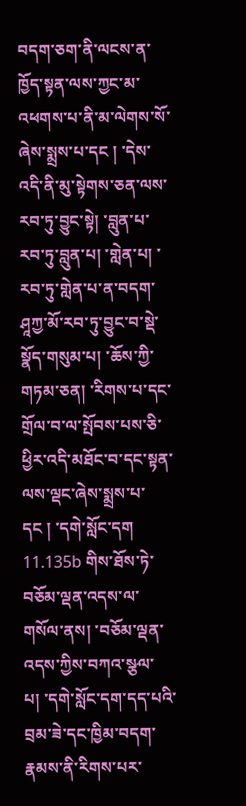བདག་ཅག་ནི་ལངས་ན་ཁྱོད་སྟན་ལས་ཀྱང་མ་འཕགས་པ་ནི་མ་ལེགས་སོ་ཞེས་སྨྲས་པ་དང ། ་དེས་འདི་ནི་མུ་སྟེགས་ཅན་ལས་རབ་ཏུ་བྱུང་སྟེ། ་བླུན་པ་རབ་ཏུ་བླུན་པ། ་གླེན་པ། ་རབ་ཏུ་གླེན་པ་ན་བདག་ཤཱཀྱ་མོ་རབ་ཏུ་བྱུང་བ་སྡེ་སྣོད་གསུམ་པ། ་ཆོས་ཀྱི་གཏམ་ཅན། ་རིགས་པ་དང་གྲོལ་བ་ལ་སྤོབས་པས་ཅི་ཕྱིར་འདི་མཐོང་བ་དང་སྟན་ལས་ལྡང་ཞེས་སྨྲས་པ་དང ། ་དགེ་སློང་དག 11.135b གིས་ཐོས་ཏེ་བཅོམ་ལྡན་འདས་ལ་གསོལ་ནས། ་བཅོམ་ལྡན་འདས་ཀྱིས་བཀའ་སྩལ་པ། ་དགེ་སློང་དག་དད་པའི་བྲམ་ཟེ་དང་ཁྱིམ་བདག་རྣམས་ནི་རིགས་པར་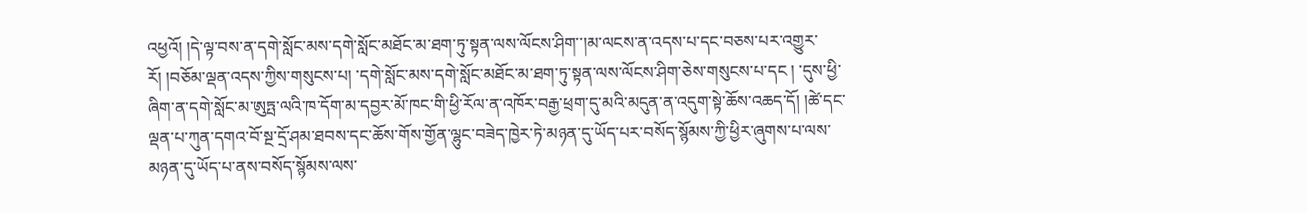འཕྱའོ། །དེ་ལྟ་བས་ན་དགེ་སློང་མས་དགེ་སློང་མཐོང་མ་ཐག་ཏུ་སྟན་ལས་ལོངས་ཤིག་་།མ་ལངས་ན་འདས་པ་དང་བཅས་པར་འགྱུར་རོ། །བཅོམ་ལྡན་འདས་ཀྱིས་གསུངས་པ། ་དགེ་སློང་མས་དགེ་སློང་མཐོང་མ་ཐག་ཏུ་སྟན་ལས་ལོངས་ཤིག་ཅེས་གསུངས་པ་དང ། ་དུས་ཕྱི་ཞིག་ན་དགེ་སློང་མ་ཨུཏྤ་ལའི་ཁ་དོག་མ་དབྱར་མོ་ཁང་གི་ཕྱི་རོལ་ན་འཁོར་བརྒྱ་ཕྲག་དུ་མའི་མདུན་ན་འདུག་སྟེ་ཆོས་འཆད་དོ། །ཚེ་དང་ལྡན་པ་ཀུན་དགའ་བོ་སྔ་དྲོ་ཤམ་ཐབས་དང་ཆོས་གོས་གྱོན་ལྷུང་བཟེད་ཁྱེར་ཏེ་མཉན་དུ་ཡོད་པར་བསོད་སྙོམས་ཀྱི་ཕྱིར་ཞུགས་པ་ལས་མཉན་དུ་ཡོད་པ་ནས་བསོད་སྙོམས་ལས་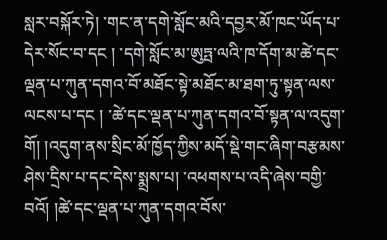སླར་བསྐོར་ཏེ། ་གང་ན་དགེ་སློང་མའི་དབྱར་མོ་ཁང་ཡོད་པ་དེར་སོང་བ་དང ། ་དགེ་སློང་མ་ཨུཏྤ་ལའི་ཁ་དོག་མ་ཚེ་དང་ལྡན་པ་ཀུན་དགའ་བོ་མཐོང་སྟེ་མཐོང་མ་ཐག་ཏུ་སྟན་ལས་ལངས་པ་དང ། ་ཚེ་དང་ལྡན་པ་ཀུན་དགའ་བོ་སྟན་ལ་འདུག་གོ། །འདུག་ནས་སྲིང་མོ་ཁྱོད་ཀྱིས་མདོ་སྡེ་གང་ཞིག་བརྩམས་ཤེས་དྲིས་པ་དང་དེས་སྨྲས་པ། ་འཕགས་པ་འདི་ཞེས་བགྱི་བའོ། །ཚེ་དང་ལྡན་པ་ཀུན་དགའ་བོས་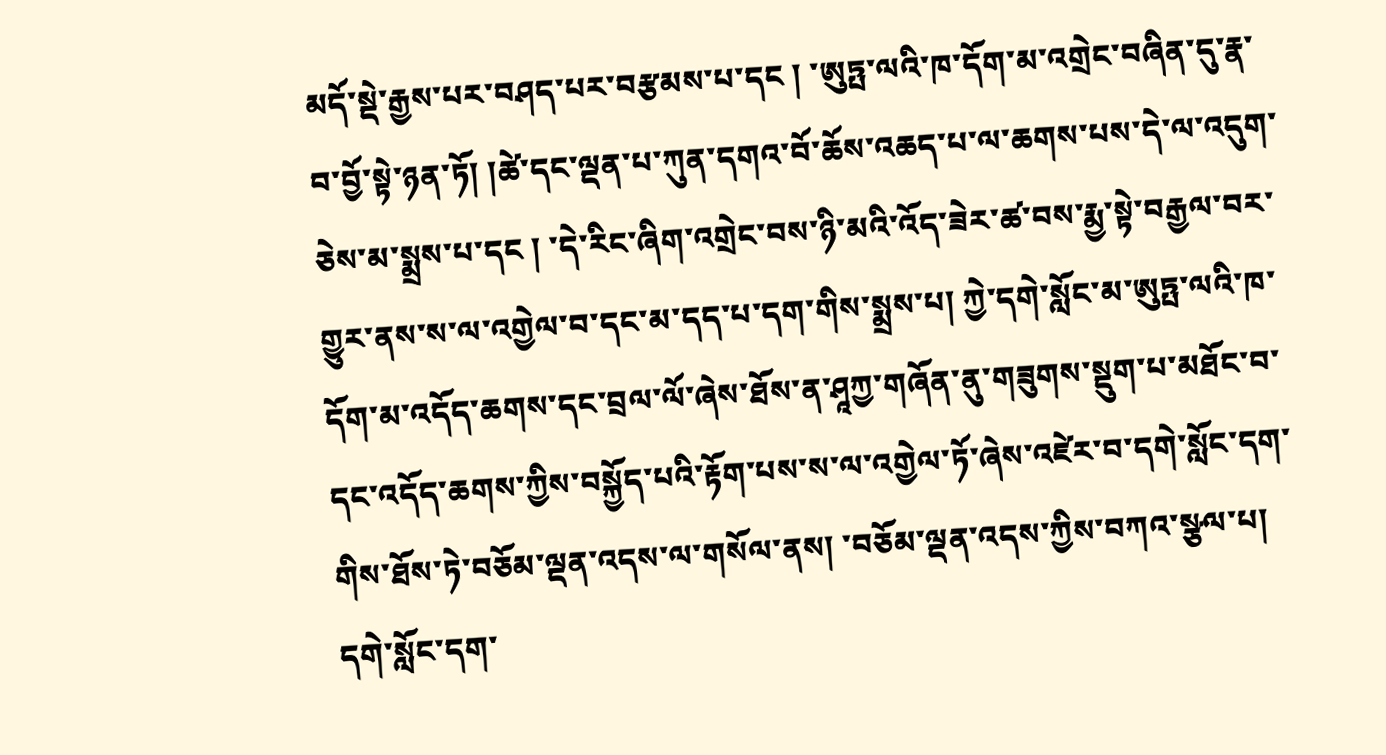མདོ་སྡེ་རྒྱས་པར་བཤད་པར་བརྩམས་པ་དང ། ་ཨུཏྤ་ལའི་ཁ་དོག་མ་འགྲེང་བཞིན་དུ་རྣ་བ་བྱོ་སྟེ་ཉན་ཏོ། །ཚེ་དང་ལྡན་པ་ཀུན་དགའ་བོ་ཆོས་འཆད་པ་ལ་ཆགས་པས་དེ་ལ་འདུག་ཅེས་མ་སྨྲས་པ་དང ། ་དེ་རིང་ཞིག་འགྲེང་བས་ཉི་མའི་འོད་ཟེར་ཚ་བས་རྨྱ་སྟེ་བརྒྱལ་བར་གྱུར་ནས་ས་ལ་འགྱེལ་བ་དང་མ་དད་པ་དག་གིས་སྨྲས་པ། ཀྱེ་དགེ་སློང་མ་ཨུཏྤ་ལའི་ཁ་དོག་མ་འདོད་ཆགས་དང་བྲལ་ལོ་ཞེས་ཐོས་ན་ཤཱཀྱ་གཞོན་ནུ་གཟུགས་སྡུག་པ་མཐོང་བ་དང་འདོད་ཆགས་ཀྱིས་བསྐྱོད་པའི་རྟོག་པས་ས་ལ་འགྱེལ་ཏོ་ཞེས་འཛེར་བ་དགེ་སློང་དག་གིས་ཐོས་ཏེ་བཅོམ་ལྡན་འདས་ལ་གསོལ་ནས། ་བཅོམ་ལྡན་འདས་ཀྱིས་བཀའ་སྩལ་པ། དགེ་སློང་དག་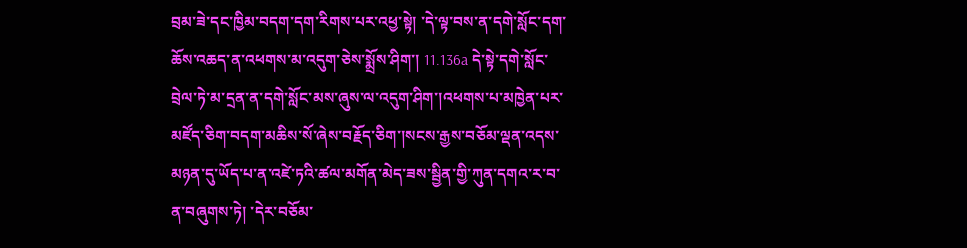བྲམ་ཟེ་དང་ཁྱིམ་བདག་དག་རིགས་པར་འཕྱ་སྟེ། ་དེ་ལྟ་བས་ན་དགེ་སློང་དག་ཆོས་འཆད་ན་འཕགས་མ་འདུག་ཅེས་སྨྲོས་ཤིག་། 11.136a དེ་སྟེ་དགེ་སློང་བྲེལ་ཏེ་མ་དྲན་ན་དགེ་སློང་མས་ཞུས་ལ་འདུག་ཤིག་།འཕགས་པ་མཁྱེན་པར་མཛོད་ཅིག་བདག་མཆིས་སོ་ཞེས་བརྗོད་ཅིག་།སངས་རྒྱས་བཅོམ་ལྡན་འདས་མཉན་དུ་ཡོད་པ་ན་འཛེ་ཏའི་ཚལ་མགོན་མེད་ཟས་སྦྱིན་གྱི་ཀུན་དགའ་ར་བ་ན་བཞུགས་ཏེ། ་དེར་བཅོམ་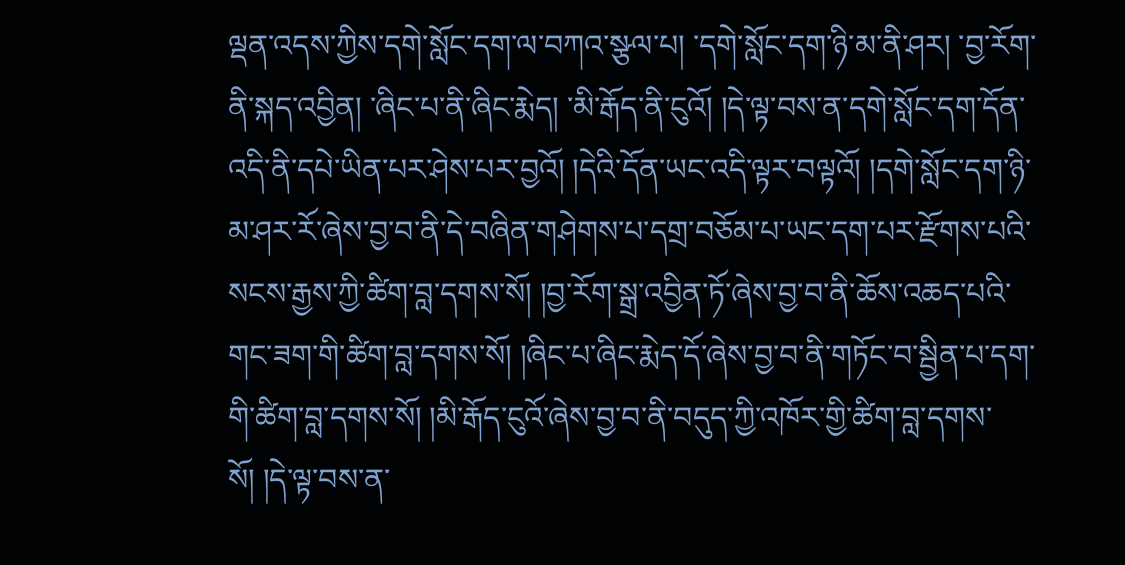ལྡན་འདས་ཀྱིས་དགེ་སློང་དག་ལ་བཀའ་སྩལ་པ། ་དགེ་སློང་དག་ཉི་མ་ནི་ཤར། ་བྱ་རོག་ནི་སྐད་འབྱིན། ་ཞིང་པ་ནི་ཞིང་རྨེད། ་མི་རྒོད་ནི་ངུའོ། །དེ་ལྟ་བས་ན་དགེ་སློང་དག་དོན་འདི་ནི་དཔེ་ཡིན་པར་ཤེས་པར་བྱའོ། །དེའི་དོན་ཡང་འདི་ལྟར་བལྟའོ། །དགེ་སློང་དག་ཉི་མ་ཤར་རོ་ཞེས་བྱ་བ་ནི་དེ་བཞིན་གཤེགས་པ་དགྲ་བཅོམ་པ་ཡང་དག་པར་རྫོགས་པའི་སངས་རྒྱས་ཀྱི་ཚིག་བླ་དགས་སོ། །བྱ་རོག་སྒྲ་འབྱིན་ཏོ་ཞེས་བྱ་བ་ནི་ཆོས་འཆད་པའི་གང་ཟག་གི་ཚིག་བླ་དགས་སོ། །ཞིང་པ་ཞིང་རྨེད་དོ་ཞེས་བྱ་བ་ནི་གཏོང་བ་སྦྱིན་པ་དག་གི་ཚིག་བླ་དགས་སོ། །མི་རྒོད་ངུའོ་ཞེས་བྱ་བ་ནི་བདུད་ཀྱི་འཁོར་གྱི་ཚིག་བླ་དགས་སོ། །དེ་ལྟ་བས་ན་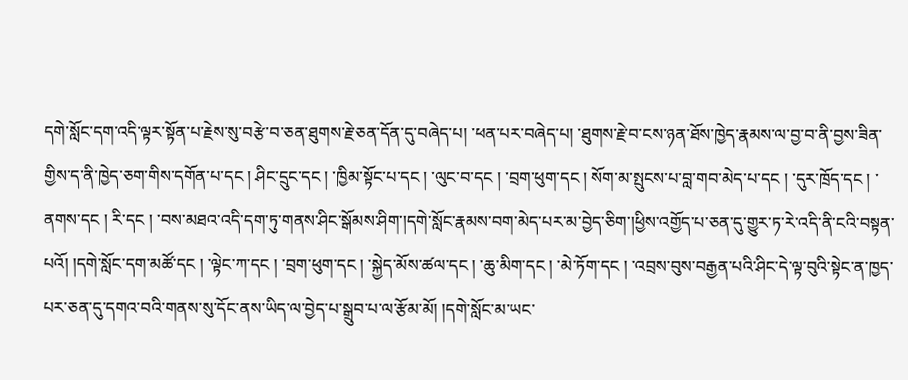དགེ་སློང་དག་འདི་ལྟར་སྟོན་པ་རྗེས་སུ་བརྩེ་བ་ཅན་ཐུགས་རྗེ་ཅན་དོན་དུ་བཞེད་པ། ་ཕན་པར་བཞེད་པ། ་ཐུགས་རྗེ་བ་ངས་ཉན་ཐོས་ཁྱེད་རྣམས་ལ་བྱ་བ་ནི་བྱས་ཟིན་གྱིས་ད་ནི་ཁྱེད་ཅག་གིས་དགོན་པ་དང ། ཤིང་དྲུང་དང ། ་ཁྱིམ་སྟོང་པ་དང ། ་ལུང་བ་དང ། ་བྲག་ཕུག་དང ། སོག་མ་སྤུངས་པ་བླ་གབ་མེད་པ་དང ། ་དུར་ཁྲོད་དང ། ་ནགས་དང ། རི་དང ། ་བས་མཐའ་འདི་དག་ཏུ་གནས་ཤིང་སྒོམས་ཤིག་།དགེ་སློང་རྣམས་བག་མེད་པར་མ་བྱེད་ཅིག་།ཕྱིས་འགྱོད་པ་ཅན་དུ་གྱུར་ཏ་རེ་འདི་ནི་ངའི་བསྟན་པའོ། །དགེ་སློང་དག་མཚོ་དང ། ་ལྟེང་ཀ་དང ། ་བྲག་ཕུག་དང ། ་སྐྱེད་མོས་ཚལ་དང ། ་ཆུ་མིག་དང ། ་མེ་ཏོག་དང ། ་འབྲས་བུས་བརྒྱན་པའི་ཤིང་དེ་ལྟ་བུའི་སྟེང་ན་ཁྱད་པར་ཅན་དུ་དགའ་བའི་གནས་སུ་དོང་ནས་ཡིད་ལ་བྱེད་པ་སྒྲུབ་པ་ལ་རྩོམ་མོ། །དགེ་སློང་མ་ཡང་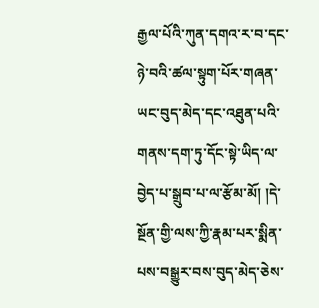རྒྱལ་པོའི་ཀུན་དགའ་ར་བ་དང་ཉེ་བའི་ཚལ་སྟུག་པོར་གཞན་ཡང་བུད་མེད་དང་འཐུན་པའི་གནས་དག་ཏུ་དོང་སྟེ་ཡིད་ལ་བྱེད་པ་སྒྲུབ་པ་ལ་རྩོམ་མོ། །དེ་སྔོན་གྱི་ལས་ཀྱི་རྣམ་པར་སྨིན་པས་བསྒྱུར་བས་བུད་མེད་ཅེས་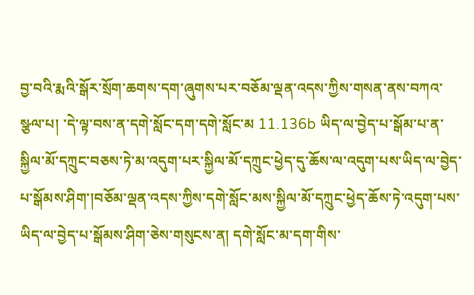བྱ་བའི་རྨའི་སྒོར་སྲོག་ཆགས་དག་ཞུགས་པར་བཅོམ་ལྡན་འདས་ཀྱིས་གསན་ནས་བཀའ་སྩལ་པ། ་དེ་ལྟ་བས་ན་དགེ་སློང་དག་དགེ་སློང་མ 11.136b ཡིད་ལ་བྱེད་པ་སྒོམ་པ་ན་སྐྱིལ་མོ་དཀྲུང་བཅས་ཏེ་མ་འདུག་པར་སྐྱིལ་མོ་དཀྲུང་ཕྱེད་དུ་ཆོས་ལ་འདུག་པས་ཡིད་ལ་བྱེད་པ་སྒོམས་ཤིག་།བཅོམ་ལྡན་འདས་ཀྱིས་དགེ་སློང་མས་སྐྱིལ་མོ་དཀྲུང་ཕྱེད་ཆོས་ཏེ་འདུག་པས་ཡིད་ལ་བྱེད་པ་སྒོམས་ཤིག་ཅེས་གསུངས་ན། དགེ་སློང་མ་དག་གིས་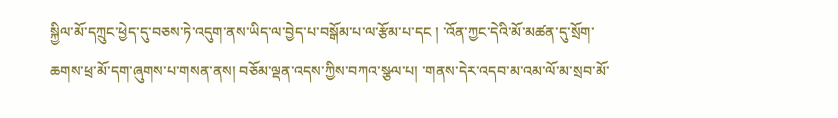སྐྱིལ་མོ་དཀྲུང་ཕྱེད་དུ་བཅས་ཏེ་འདུག་ནས་ཡིད་ལ་བྱེད་པ་བསྒོམ་པ་ལ་རྩོམ་པ་དང ། ་འོན་ཀྱང་དེའི་མོ་མཚན་དུ་སྲོག་ཆགས་ཕྲ་མོ་དག་ཞུགས་པ་གསན་ནས། བཅོམ་ལྡན་འདས་ཀྱིས་བཀའ་སྩལ་པ། ་གནས་དེར་འདབ་མ་འམ་ལོ་མ་སྲབ་མོ་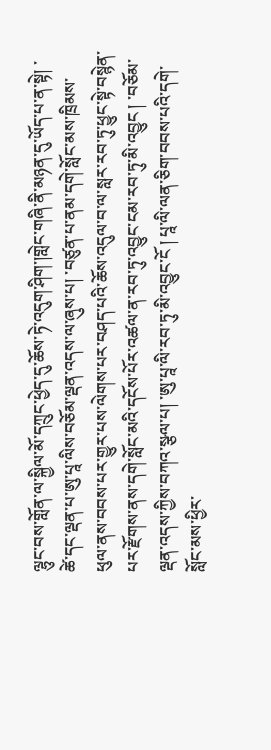ལྷུང་བས་གློན་ལ་སྐྱིལ་མོ་དཀྲུང་ཕྱེད་དུ་ཆོས་ཏེ་འདུག་ཤིག་།གླེང་གཞི་ནི་མཉན་དུ་ཡོད་པ་ན་སྟེ། ་ཚེ་དང་ལྡན་པ་ཨུ་པཱ་ལིས་བཅོམ་ལྡན་འདས་ལ་ཞུས་པ། ་བཙུན་པ་ནམ་དགེ་སློང་མས་ཁྲིམས་ཕུལ་ནས་བབས་པར་གྱུར་པས་ལེགས་པར་བཤད་པའི་ཆོས་འདུལ་བ་ལ་སླར་རབ་ཏུ་ཕྱུང་སྟེ་བསྙེན་པར་རྫོགས་ནས་དགེ་སློང་མའི་དངོས་པོར་འཚལ་ན་རབ་ཏུ་འབྱུང་ངམ་རབ་ཏུ་མི་འབྱུང ། ་བཅོམ་ལྡན་འདས་ཀྱིས་བཀའ་སྩལ་པ། ་ཨུ་པཱ་ལི་རབ་ཏུ་མི་འབྱུང་ངོ ། པཱ་ལི་ལན་ཅིག་བབས་པའི་དགེ་སློང་མས་ཕྱིར་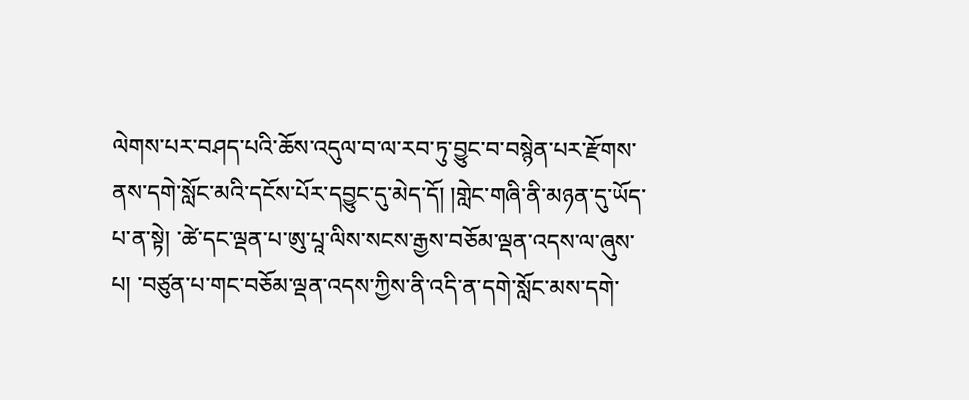ལེགས་པར་བཤད་པའི་ཆོས་འདུལ་བ་ལ་རབ་ཏུ་བྱུང་བ་བསྙེན་པར་རྫོགས་ནས་དགེ་སློང་མའི་དངོས་པོར་དབྱུང་དུ་མེད་དོ། །གླེང་གཞི་ནི་མཉན་དུ་ཡོད་པ་ན་སྟེ། ་ཚེ་དང་ལྡན་པ་ཨུ་པཱ་ལིས་སངས་རྒྱས་བཅོམ་ལྡན་འདས་ལ་ཞུས་པ། ་བཙུན་པ་གང་བཅོམ་ལྡན་འདས་ཀྱིས་ནི་འདི་ན་དགེ་སློང་མས་དགེ་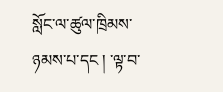སློང་ལ་ཚུལ་ཁྲིམས་ཉམས་པ་དང ། ་ལྟ་བ་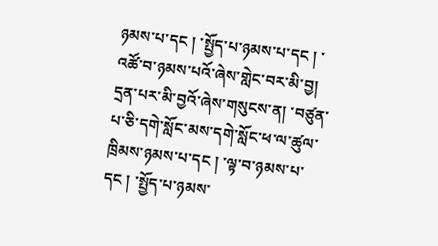ཉམས་པ་དང ། ་སྤྱོད་པ་ཉམས་པ་དང ། ་འཚོ་བ་ཉམས་པའོ་ཞེས་གླེང་བར་མི་བྱ། དྲན་པར་མི་བྱའོ་ཞེས་གསུངས་ན། ་བཙུན་པ་ཅི་དགེ་སློང་མས་དགེ་སློང་ཕ་ལ་ཚུལ་ཁྲིམས་ཉམས་པ་དང ། ་ལྟ་བ་ཉམས་པ་དང ། ་སྤྱོད་པ་ཉམས་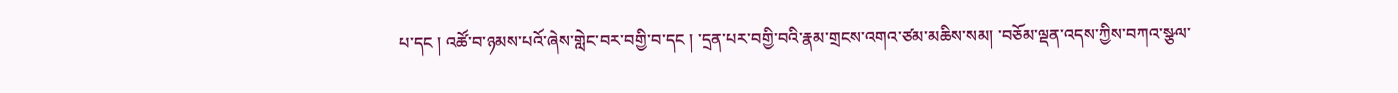པ་དང ། འཚོ་བ་ཉམས་པའོ་ཞེས་གླེང་བར་བགྱི་བ་དང ། ་དྲན་པར་བགྱི་བའི་རྣམ་གྲངས་འགའ་ཙམ་མཆིས་སམ། ་བཅོམ་ལྡན་འདས་ཀྱིས་བཀའ་སྩལ་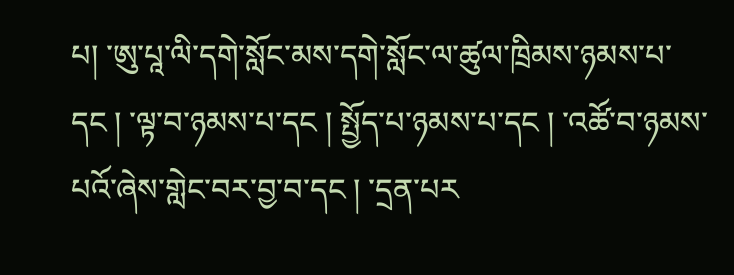པ། ་ཨུ་པཱ་ལི་དགེ་སློང་མས་དགེ་སློང་ལ་ཚུལ་ཁྲིམས་ཉམས་པ་དང ། ་ལྟ་བ་ཉམས་པ་དང ། སྤྱོད་པ་ཉམས་པ་དང ། ་འཚོ་བ་ཉམས་པའོ་ཞེས་གླེང་བར་བྱ་བ་དང ། ་དྲན་པར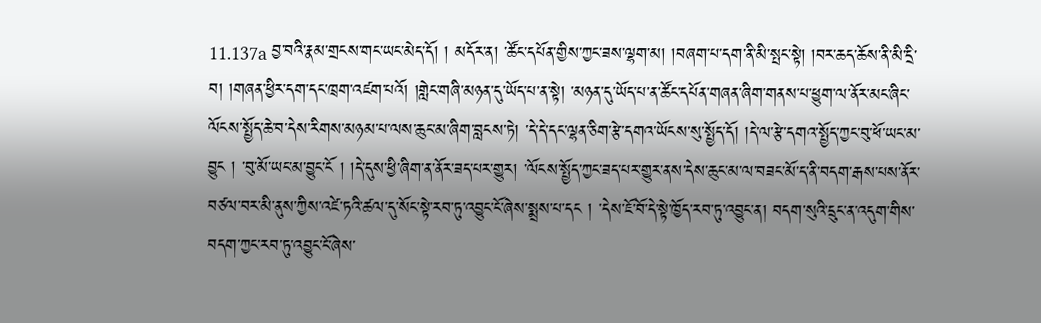11.137a བྱ་བའི་རྣམ་གྲངས་གང་ཡང་མེད་དོ། ། མདོར་ན། ་ཚོང་དཔོན་གྱིས་ཀྱང་ཟས་ལྷག་མ། །བཞག་པ་དག་ནི་མི་སྤང་སྟེ། །བར་ཆད་ཆོས་ནི་མི་དྲི་བ། །གཞན་ཕྱིར་དག་དང་ཁྲག་འཛག་པའོ། །གླེང་གཞི་མཉན་དུ་ཡོད་པ་ན་སྟེ། ་མཉན་དུ་ཡོད་པ་ན་ཚོང་དཔོན་གཞན་ཞིག་གནས་པ་ཕྱུག་ལ་ནོར་མང་ཞིང་ལོངས་སྤྱོད་ཆེ་བ་དེས་རིགས་མཉམ་པ་ལས་ཆུང་མ་ཞིག་བླངས་ཏེ། ་དེ་དེ་དང་ལྷན་ཅིག་རྩེ་དགའ་ཡོངས་སུ་སྤྱོད་དོ། །དེ་ལ་རྩེ་དགའ་སྤྱོད་ཀྱང་བུ་ཕོ་ཡང་མ་བྱུང ། ་བུ་མོ་ཡང་མ་བྱུང་ངོ ། །དེ་དུས་ཕྱི་ཞིག་ན་ནོར་ཟད་པར་གྱུར། ་ལོངས་སྤྱོད་ཀྱང་ཟད་པར་གྱུར་ནས་དེས་ཆུང་མ་ལ་བཟང་མོ་ད་ནི་བདག་རྒས་པས་ནོར་བཙལ་བར་མི་ནུས་ཀྱིས་འཛེ་ཏའི་ཚལ་དུ་སོང་སྟེ་རབ་ཏུ་འབྱུང་ངོ་ཞེས་སྨྲས་པ་དང ། ་དེས་ཇོ་བོ་དེ་སྟེ་ཁྱོད་རབ་ཏུ་འབྱུང་ན། བདག་སུའི་དྲུང་ན་འདུག་གིས་བདག་ཀྱང་རབ་ཏུ་འབྱུང་ངོ་ཞེས་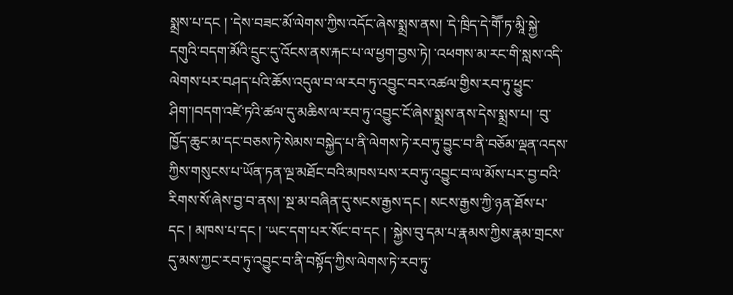སྨྲས་པ་དང ། ་དེས་བཟང་མོ་ལེགས་ཀྱིས་འདོང་ཞེས་སྨྲས་ནས། ་དེ་ཁྲིད་དེ་གཽ་ཏ་མཱི་སྐྱེ་དགུའི་བདག་མོའི་དྲུང་དུ་འོངས་ནས་རྐང་པ་ལ་ཕྱག་བྱས་ཏེ། ་འཕགས་མ་རང་གི་སླས་འདི་ལེགས་པར་བཤད་པའི་ཆོས་འདུལ་བ་ལ་རབ་ཏུ་འབྱུང་བར་འཚལ་གྱིས་རབ་ཏུ་ཕྱུང་ཤིག་།བདག་འཛེ་ཏའི་ཚལ་དུ་མཆིས་ལ་རབ་ཏུ་འབྱུང་ངོ་ཞེས་སྨྲས་ནས་དེས་སྨྲས་པ། ་བུ་ཁྱོད་ཆུང་མ་དང་བཅས་ཏེ་སེམས་བསྐྱེད་པ་ནི་ལེགས་ཏེ་རབ་ཏུ་བྱུང་བ་ནི་བཅོམ་ལྡན་འདས་ཀྱིས་གསུངས་པ་ཡོན་ཏན་ལྔ་མཐོང་བའི་མཁས་པས་རབ་ཏུ་འབྱུང་བ་ལ་མོས་པར་བྱ་བའི་རིགས་སོ་ཞེས་བྱ་བ་ནས། ་སྔ་མ་བཞིན་དུ་སངས་རྒྱས་དང ། སངས་རྒྱས་ཀྱི་ཉན་ཐོས་པ་དང ། མཁས་པ་དང ། ་ཡང་དག་པར་སོང་བ་དང ། ་སྐྱེས་བུ་དམ་པ་རྣམས་ཀྱིས་རྣམ་གྲངས་དུ་མས་ཀྱང་རབ་ཏུ་འབྱུང་བ་ནི་བསྟོད་ཀྱིས་ལེགས་ཏེ་རབ་ཏུ་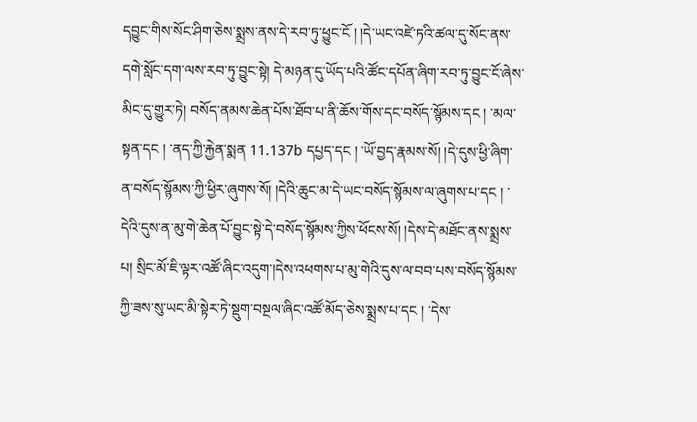དབྱུང་གིས་སོང་ཤིག་ཅེས་སྨྲས་ནས་དེ་རབ་ཏུ་ཕྱུང་ངོ ། །དེ་ཡང་འཛེ་ཏའི་ཚལ་དུ་སོང་ནས་དགེ་སློང་དག་ལས་རབ་ཏུ་བྱུང་སྟེ། དེ་མཉན་དུ་ཡོད་པའི་ཚོང་དཔོན་ཞིག་རབ་ཏུ་བྱུང་ངོ་ཞེས་མིང་དུ་གྱུར་ཏེ། བསོད་ནམས་ཆེན་པོས་ཐོབ་པ་ནི་ཆོས་གོས་དང་བསོད་སྙོམས་དང ། ་མལ་སྟན་དང ། ་ནད་ཀྱི་རྐྱེན་སྨན 11.137b དཔྱད་དང ། ་ཡོ་བྱད་རྣམས་སོ། །དེ་དུས་ཕྱི་ཞིག་ན་བསོད་སྙོམས་ཀྱི་ཕྱིར་ཞུགས་སོ། །དེའི་ཆུང་མ་དེ་ཡང་བསོད་སྙོམས་ལ་ཞུགས་པ་དང ། ་དེའི་དུས་ན་མུ་གེ་ཆེན་པོ་བྱུང་སྟེ་དེ་བསོད་སྙོམས་ཀྱིས་ཕོངས་སོ། །དེས་དེ་མཐོང་ནས་སྨྲས་པ། སྲིང་མོ་ཇི་ལྟར་འཚོ་ཞིང་འདུག་།དེས་འཕགས་པ་མུ་གེའི་དུས་ལ་བབ་པས་བསོད་སྙོམས་ཀྱི་ཟས་སུ་ཡང་མི་སྟེར་ཏེ་སྡུག་བསྔལ་ཞིང་འཚོ་མོད་ཅེས་སྨྲས་པ་དང ། ་དེས་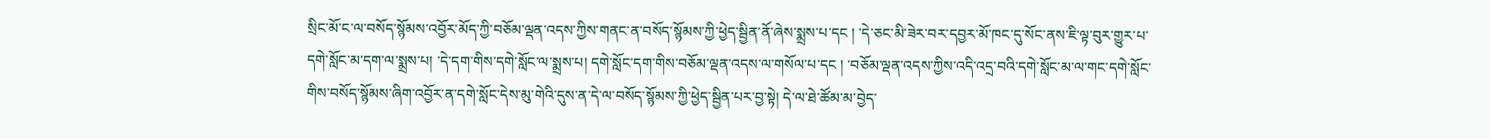སྲིང་མོ་ང་ལ་བསོད་སྙོམས་འབྱོར་མོད་ཀྱི་བཅོམ་ལྡན་འདས་ཀྱིས་གནང་ན་བསོད་སྙོམས་ཀྱི་ཕྱེད་སྦྱིན་ནོ་ཞེས་སྨྲས་པ་དང ། ་དེ་ཅང་མི་ཟེར་བར་དབྱར་མོ་ཁང་དུ་སོང་ནས་ཇི་ལྟ་བུར་གྱུར་པ་དགེ་སློང་མ་དག་ལ་སྨྲས་པ། ་དེ་དག་གིས་དགེ་སློང་ལ་སྨྲས་པ། དགེ་སློང་དག་གིས་བཅོམ་ལྡན་འདས་ལ་གསོལ་པ་དང ། ་བཅོམ་ལྡན་འདས་ཀྱིས་འདི་འདྲ་བའི་དགེ་སློང་མ་ལ་གང་དགེ་སློང་གིས་བསོད་སྙོམས་ཞིག་འབྱོར་ན་དགེ་སློང་དེས་མུ་གེའི་དུས་ན་དེ་ལ་བསོད་སྙོམས་ཀྱི་ཕྱེད་སྦྱིན་པར་བྱ་སྟེ། དེ་ལ་ཐེ་ཚོམ་མ་བྱེད་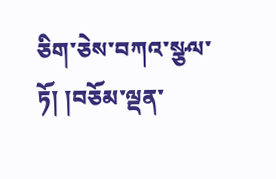ཅིག་ཅེས་བཀའ་སྩལ་ཏོ། །བཅོམ་ལྡན་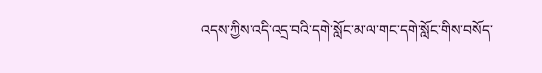འདས་ཀྱིས་འདི་འདྲ་བའི་དགེ་སློང་མ་ལ་གང་དགེ་སློང་གིས་བསོད་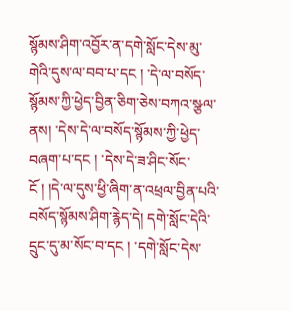སྙོམས་ཤིག་འབྱོར་ན་དགེ་སློང་དེས་མུ་གེའི་དུས་ལ་བབ་པ་དང ། ་དེ་ལ་བསོད་སྙོམས་ཀྱི་ཕྱེད་བྱིན་ཅིག་ཅེས་བཀའ་སྩལ་ནས། ་དེས་དེ་ལ་བསོད་སྙོམས་ཀྱི་ཕྱེད་བཞག་པ་དང ། ་དེས་དེ་ཟ་ཤིང་སོང་ངོ ། །དེ་ལ་དུས་ཕྱི་ཞིག་ན་འཕྲལ་བྱིན་པའི་བསོད་སྙོམས་ཤིག་རྙེད་དེ། དགེ་སློང་དེའི་དྲུང་དུ་མ་སོང་བ་དང ། ་དགེ་སློང་དེས་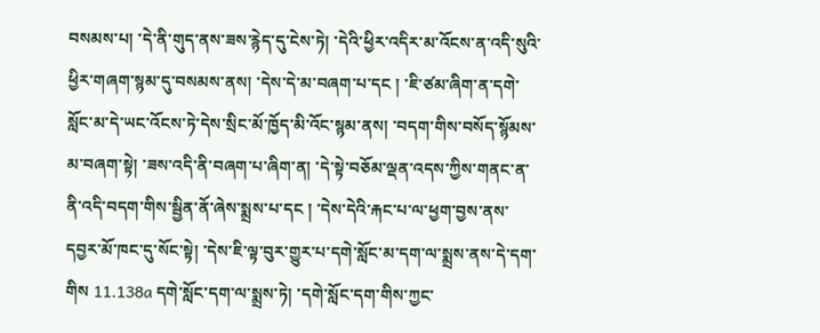བསམས་པ། ་དེ་ནི་གུད་ནས་ཟས་རྙེད་དུ་ངེས་ཏེ། ་དེའི་ཕྱིར་འདིར་མ་འོངས་ན་འདི་སུའི་ཕྱིར་གཞག་སྙམ་དུ་བསམས་ནས། ་དེས་དེ་མ་བཞག་པ་དང ། ་ཇི་ཙམ་ཞིག་ན་དགེ་སློང་མ་དེ་ཡང་འོངས་ཏེ་དེས་སྲིང་མོ་ཁྱོད་མི་འོང་སྙམ་ནས། ་བདག་གིས་བསོད་སྙོམས་མ་བཞག་སྟེ། ་ཟས་འདི་ནི་བཞག་པ་ཞིག་ན། ་དེ་སྟེ་བཅོམ་ལྡན་འདས་ཀྱིས་གནང་ན་ནི་འདི་བདག་གིས་སྦྱིན་ནོ་ཞེས་སྨྲས་པ་དང ། ་དེས་དེའི་རྐང་པ་ལ་ཕྱག་བྱས་ནས་དབྱར་མོ་ཁང་དུ་སོང་སྟེ། ་དེས་ཇི་ལྟ་བུར་གྱུར་པ་དགེ་སློང་མ་དག་ལ་སྨྲས་ནས་དེ་དག་གིས 11.138a དགེ་སློང་དག་ལ་སྨྲས་ཏེ། ་དགེ་སློང་དག་གིས་ཀྱང་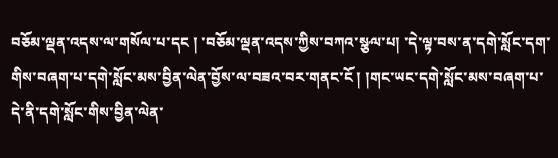བཅོམ་ལྡན་འདས་ལ་གསོལ་པ་དང ། ་བཅོམ་ལྡན་འདས་ཀྱིས་བཀའ་སྩལ་པ། ་དེ་ལྟ་བས་ན་དགེ་སློང་དག་གིས་བཞག་པ་དགེ་སློང་མས་བྱིན་ལེན་བྱོས་ལ་བཟའ་བར་གནང་ངོ ། །གང་ཡང་དགེ་སློང་མས་བཞག་པ་དེ་ནི་དགེ་སློང་གིས་བྱིན་ལེན་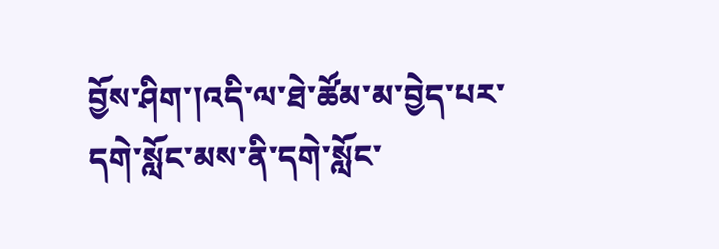བྱོས་ཤིག་།འདི་ལ་ཐེ་ཚོམ་མ་བྱེད་པར་དགེ་སློང་མས་ནི་དགེ་སློང་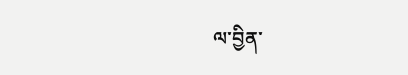ལ་བྱིན་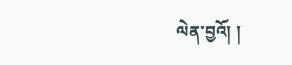ལེན་བྱའོ། །